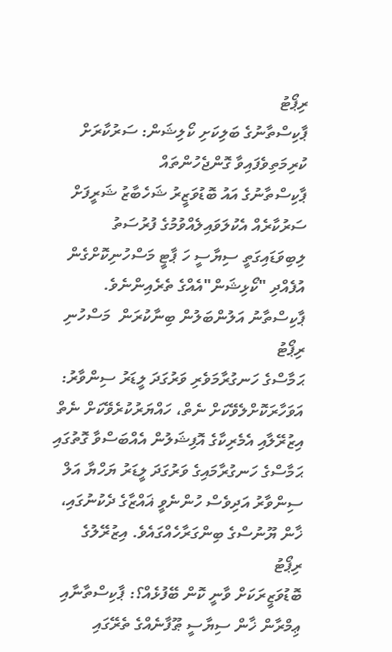ރިޕޯޓު
ޕާކިސްތާނުގެ ބަލިކަށި ކޯލިޝަން: ސަރުކާރަށް ކުރިމަތިވެފައިވާ ގޮންޖެހުންތައް
ޕާކިސްތާނުގެ އައު ބޮޑުވަޒީރު ޝަހެބާޒު ޝަރީފަށް ސަރުކާރެއް އެކުލަވައިލެއްވުމުގެ ފުރުސަތު ލިބިވަޑައިގަތީ ސިޔާސީ ހަ ޕާޓީ މަސްހުނިކޮށްގެން އުފެއްދި "ކޯޅިޝަން"އެއްގެ ތެރެއިންނެވެ. ޕާކިސްތާނު އަލުންބަލުން ބިނާކުރަން  މަސްހުނި
ރިޕޯޓު
ޙަމާސްގެ ހަނގުރާމަވެރި ވަރުގަދަ ލީޑަރު ސިންވާރު: އަވަހާރަކޮށްލެވޭކަށް ނެތް، ހައްޔަރުކުރެވޭކަށް ނެތް
އިޒުރޭލާއި އެމެރިކާގެ އޮފިޝަލުން އެއްބަސްވާ ގޮތުގައި ޙަމާސްގެ ހަނގުރާމައިގެ ވަރުގަދަ ލީޑަރު ޔަހްޔާ އަލް ސިންވާރު އަދިވެސް ހުންނެވީ ޣައްޒާގެ ދެކުނުގައި، ޚާން ޔޫނުސްގެ ބިންގަރާހެއްގައެވެ. އިޒުރޭލުގެ
ރިޕޯޓު
ބޮޑުވަޒީރަކަށް ވާނީ ކޮން ބޭފުޅެއް؟: ޕާކިސްތާނާއި ޢިމްރާން ޚާން ސިޔާސީ ޠޫފާނެއްގެ ތެރޭގައި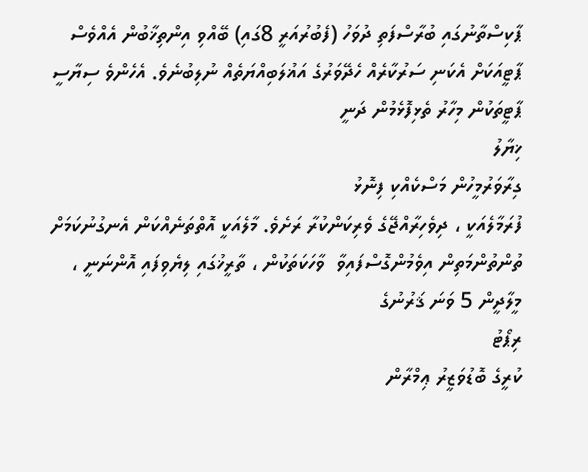ޕާކިސްތާނުގައި ބުރާސްފަތި ދުވަހު (ފެބުރުއަރީ 8ގައި) ބޭއްވި އިންތިޚާބުން އެއްވެސް ޕާޓީއަކަށް އެކަނި ސަރުކާރެއް ހެދޭވަރުގެ އަޣުލަބިއްޔަތެއް ނުލިބުނެވެ. އެހެންވެ ސިޔާސީ ޕާޓީތަކުން މިހާރު ތެޅިފޮޅެމުން ދަނީ
ޚިޔާލު
ގިރާވަރުމީހުން މަސްކެއްކި ފިނޮޅު
ފުރަމާލެއަކީ ، ދިވެހިރާއްޖޭގެ ވެރިކަންކުރާ ރަށެވެ. މާލެއަކީ އޮތްތަނެއްކަން އެނގުނުކަމަށް ތުންތުންމަތިން އިވެމުންގޮސްފައިވާ  ވާހަކަތަކުން ، ތާރީޚުގައި ލިޔެވިފައި އޮންނަނީ ، މީލާދީން 5 ވަނަ ޤަރުނުގެ
ރިޕޯޓު
ކުރީގެ ބޮޑުވަޒީރު ޢިމްރާން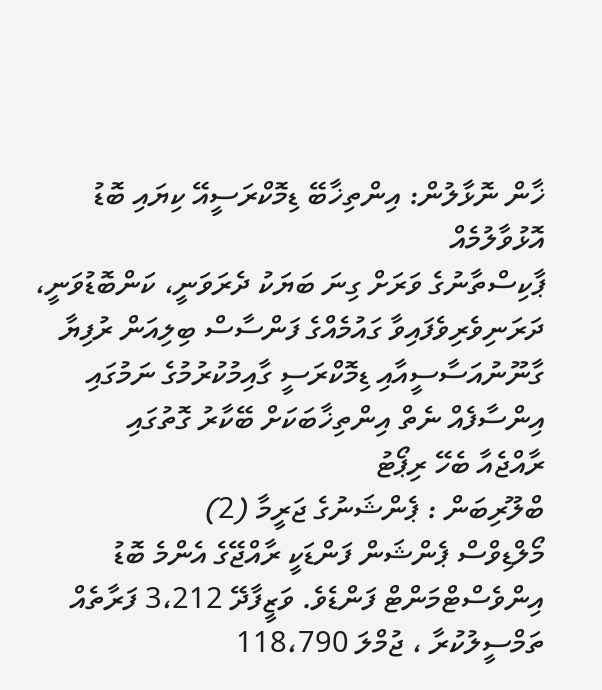ޚާން ނޮޅާލުން: އިންތިޚާބޭ ޑިމޮކްރަސީއޭ ކިޔައި ބޮޑު އޮޅުވާލުމެއް
ޕާކިސްތާނުގެ ވަރަށް ގިނަ ބަޔަކު ދެރަވަނީ، ކަންބޮޑުވަނީ، ދަރަނިވެރިވެފައިވާ ގައުމެއްގެ ފަންސާސް ބިލިއަން ރުފިޔާ ގާނޫނުއަސާސީއާއި ޑިމޮކްރަސީ ގާއިމުކުރުމުގެ ނަމުގައި އިންސާފެއް ނެތް އިންތިޚާބަކަށް ބޭކާރު ގޮތުގައި
ރާއްޖެއާ ބެހޭ ރިޕޯޓު
ބްލޫރިބަން : ޕެންޝަނުގެ ޖަރީމާ (2)
މޯލްޑިވްސް ޕެންޝަން ފަންޑަކީ ރާއްޖޭގެ އެންމެ ބޮޑު އިންވެސްޓްމަންޓް ފަންޑެވެ. ވަޒީފާދޭ 3،212 ފަރާތެއް ތަމްސީލުކުރާ ، ޖުމްލަ 118،790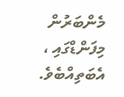މެންބަރުން މިފަންޑްގައި ، އެބަތިއްބެވެ.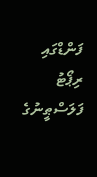ފަންޑްގައި
ރިޕޯޓު
ފަލަސްޠީނުގެ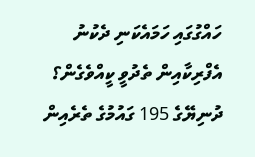ހައްގުގައި ހަމައެކަނި ދެކުނު އެފްރިކާއިން ތެދުވީ ކީއްވެގެން؟
ދުނިޔޭގެ 195 ގައުމުގެ ތެރެއިން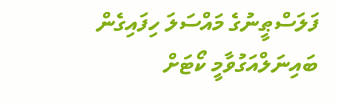ފަލަސްޠީނުގެ މައްސަލަ ހިފައިގެން ބައިނަލްއަގުވާމީ ކޯޓަށް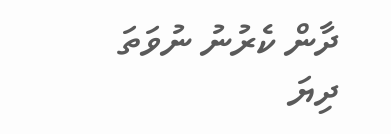ދާން ކެރުނު ނުވަތަ ދިޔަ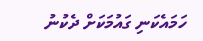ހަމައެކަނި ގައުމަކަށް ދެކުނު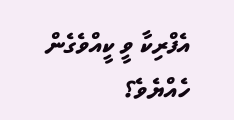އެފްރިކާ ވީ ކީއްވެގެން ހެއްޔެވެ؟